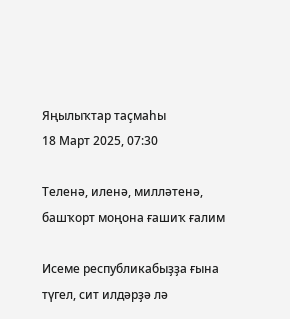Яңылыҡтар таҫмаһы
18 Март 2025, 07:30

Теленә, иленә, милләтенә, башҡорт моңона ғашиҡ ғалим

Исеме республикабыҙҙа ғына түгел, сит илдәрҙә лә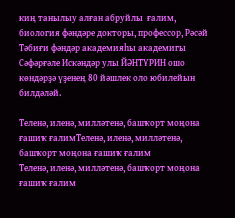киң танылыу алған абруйлы  ғалим, биология фәндәре докторы, профессор, Рәсәй Тәбиғи фәндәр академияһы академигы Сәфәрғәле Искәндәр улы ЙӘНТҮРИН ошо көндәрҙә үҙенең 80 йәшлек оло юбилейын билдәләй.

Теленә, иленә, милләтенә, башҡорт моңона ғашиҡ ғалимТеленә, иленә, милләтенә, башҡорт моңона ғашиҡ ғалим
Теленә, иленә, милләтенә, башҡорт моңона ғашиҡ ғалим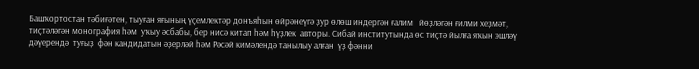Башҡортостан тәбиғәтен, тыуған яғының үҫемлектәр донъяһын өйрәнеүгә ҙур өлөш индергән ғалим   йөҙләгән ғилми хеҙмәт, тиҫтәләгән монография һәм  уҡыу әсбабы, бер нисә китап һәм һүҙлек  авторы. Сибай институтында өс тиҫтә йылға яҡын эшләү дәүерендә  туғыҙ  фән кандидатын әҙерләй һәм Рәсәй кимәлендә танылыу алған  үҙ фәнни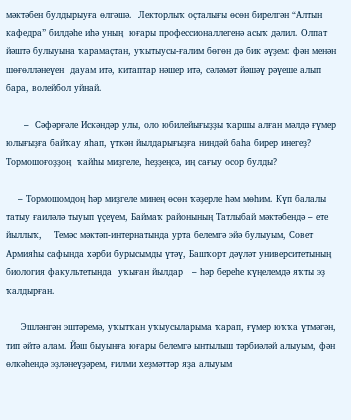мәктәбен булдырыуға өлгәшә.  Лекторлыҡ оҫталығы өсөн бирелгән “Алтын кафедра” билдәһе иһә уның  юғары профессионаллегенә асыҡ дәлил. Олпат йәштә булыуына ҡарамаҫтан, уҡытыусы-ғалим бөгөн дә бик әүҙем: фән менән шөғөлләнеүен  дауам итә, китаптар нәшер итә, сәләмәт йәшәү рәүеше алып бара, волейбол уйнай.

      –  Сәфәрғәле Искәндәр улы, оло юбилейығыҙҙы ҡаршы алған мәлдә ғүмер юлығыҙға байҡау яһап, үткән йылдарығыҙға ниндәй баһа бирер инегеҙ?   Тормошоғоҙҙоң  ҡайһы миҙгеле, һеҙҙеңсә, иң сағыу осор булды?

    – Тормошомдоң һәр миҙгеле минең өсөн ҡәҙерле һәм мөһим. Күп балалы татыу ғаиләлә тыуып үҫеүем, Баймаҡ районының Татлыбай мәктәбендә – ете йыллыҡ,    Темәс мәктәп-интернатында урта белемгә эйә булыуым, Совет Армияһы сафында хәрби бурысымды үтәү, Башҡорт дәүләт университетының биология факультетында  уҡыған йылдар   – һәр береһе күңелемдә яҡты эҙ ҡалдырған.

     Эшләнгән эштәремә, уҡытҡан уҡыусыларыма ҡарап, ғүмер юҡҡа үтмәгән, тип әйтә алам. Йәш быуынға юғары белемгә ынтылыш тәрбиәләй алыуым, фән өлкәһендә эҙләнеүҙәрем, ғилми хеҙмәттәр яҙа алыуым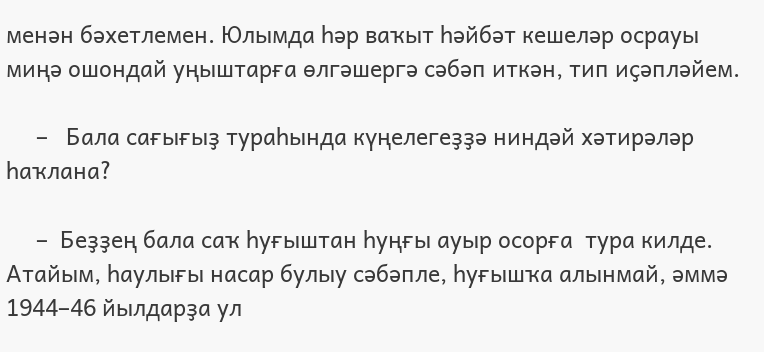менән бәхетлемен. Юлымда һәр ваҡыт һәйбәт кешеләр осрауы миңә ошондай уңыштарға өлгәшергә сәбәп иткән, тип иҫәпләйем.

     –   Бала сағығыҙ тураһында күңелегеҙҙә ниндәй хәтирәләр һаҡлана?

     –  Беҙҙең бала саҡ һуғыштан һуңғы ауыр осорға  тура килде.  Атайым, һаулығы насар булыу сәбәпле, һуғышҡа алынмай, әммә 1944–46 йылдарҙа ул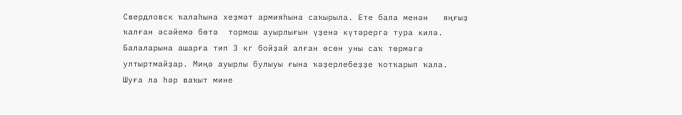Свердловск ҡалаһына хеҙмәт армияһына саҡырыла. Ете бала менән   яңғыҙ ҡалған әсәйемә бөтә  тормош ауырлығын үҙенә күтәрергә тура килә.  Балаларына ашарға тип 3 кг бойҙай алған өсөн уны саҡ төрмәгә ултыртмайҙар. Миңә ауырлы булыуы ғына ҡәҙерлебеҙҙе ҡотҡарып ҡала. Шуға ла һәр ваҡыт мине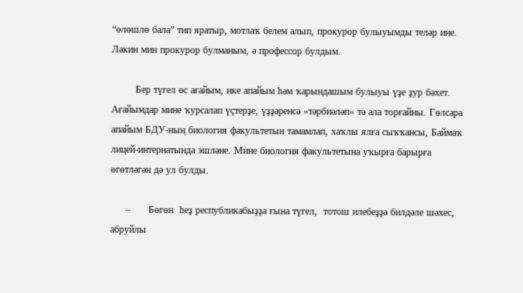“өлөшлө бала” тип яратыр, мотлаҡ белем алып, прокурор булыуымды теләр ине. Ләкин мин прокурор булманым, ә профессор булдым.

        Бер түгел өс ағайым, ике апайым һәм ҡарындашым булыуы үҙе ҙур бәхет. Ағайымдар мине ҡурсалап үҫтерҙе, үҙҙәренсә «тәрбиәләп» тә ала торғайны. Гөлсара апайым БДУ-ның биология факультетын тамамлап, хаҡлы ялға сыҡҡансы, Баймаҡ лицей-интернатында эшләне. Мине биология факультетына уҡырға барырға өгөтләгән дә ул булды.

     –      Бөгөн  һеҙ республикабыҙҙа ғына түгел,  тотош илебеҙҙә билдәле шәхес, абруйлы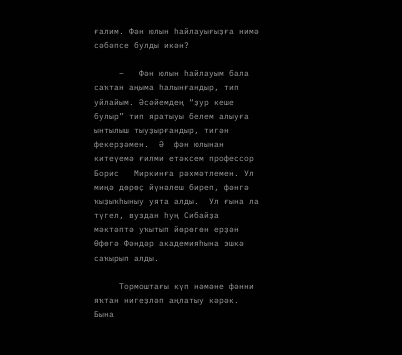ғалим. Фән юлын һайлауығыҙға нимә сәбәпсе булды икән?

     –   Фән юлын һайлауым бала саҡтан аңыма һалынғандыр, тип уйлайым. Әсәйемдең “ҙур кеше булыр” тип яратыуы белем алыуға ынтылыш тыуҙырғандыр, тигән фекерҙәмен.  Ә  фән юлынан китеүемә ғилми етәксем профессор Борис   Миркинға рәхмәтлемен. Ул миңә дөрөҫ йүнәлеш биреп, фәнгә ҡыҙыҡһыныу уята алды.  Ул ғына ла түгел, вуздан һуң Сибайҙа мәктәптә уҡытып йөрөгөн ерҙән Өфөгә Фәндәр академияһына эшкә саҡырып алды.

     Тормоштағы күп нәмәне фәнни яҡтан нигеҙләп аңлатыу кәрәк. Бына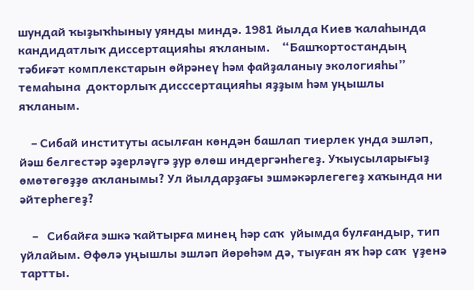шундай ҡыҙыҡһыныу уянды миндә. 1981 йылда Киев ҡалаһында кандидатлыҡ диссертацияһы яҡланым.    “Башҡортостандың тәбиғәт комплекстарын өйрәнеү һәм файҙаланыу экологияһы” темаһына  докторлыҡ дисссертацияһы яҙҙым һәм уңышлы яҡланым.

    – Сибай институты асылған көндән башлап тиерлек унда эшләп, йәш белгестәр әҙерләүгә ҙур өлөш индергәнһегеҙ. Уҡыусыларығыҙ өмөтөгөҙҙө аҡланымы? Ул йылдарҙағы эшмәкәрлегегеҙ хаҡында ни әйтерһегеҙ?

    –   Сибайға эшкә ҡайтырға минең һәр саҡ  уйымда булғандыр, тип  уйлайым. Өфөлә уңышлы эшләп йөрөһәм дә, тыуған яҡ һәр саҡ  үҙенә тартты.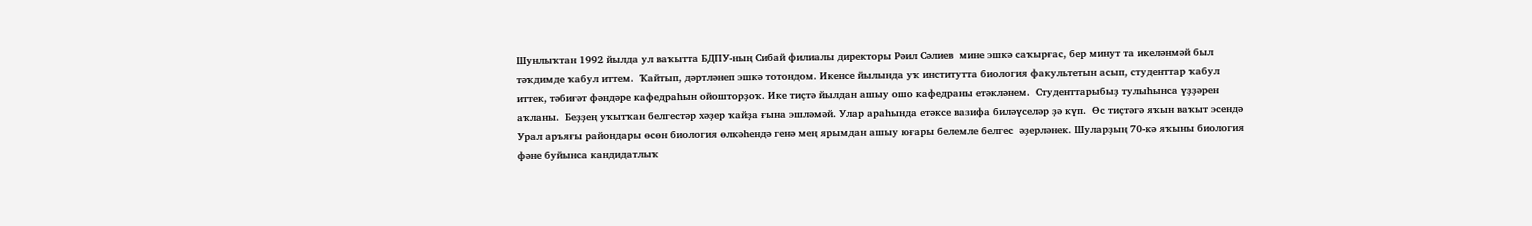Шунлыҡтан 1992 йылда ул ваҡытта БДПУ-ның Сибай филиалы директоры Рәил Сәлиев  мине эшкә саҡырғас, бер минут та икеләнмәй был тәҡдимде ҡабул иттем.  Ҡайтып, дәртләнеп эшкә тотондом. Икенсе йылында уҡ институтта биология факультетын асып, студенттар ҡабул иттек, тәбиғәт фәндәре кафедраһын ойошторҙоҡ. Ике тиҫтә йылдан ашыу ошо кафедраны етәкләнем.  Студенттарыбыҙ тулыһынса үҙҙәрен аҡланы.  Беҙҙең уҡытҡан белгестәр хәҙер ҡайҙа ғына эшләмәй. Улар араһында етәксе вазифа биләүселәр ҙә күп.  Өс тиҫтәгә яҡын ваҡыт эсендә Урал аръяғы райондары өсөн биология өлкәһендә генә мең ярымдан ашыу юғары белемле белгес  әҙерләнек. Шуларҙың 70-кә яҡыны биология фәне буйынса кандидатлыҡ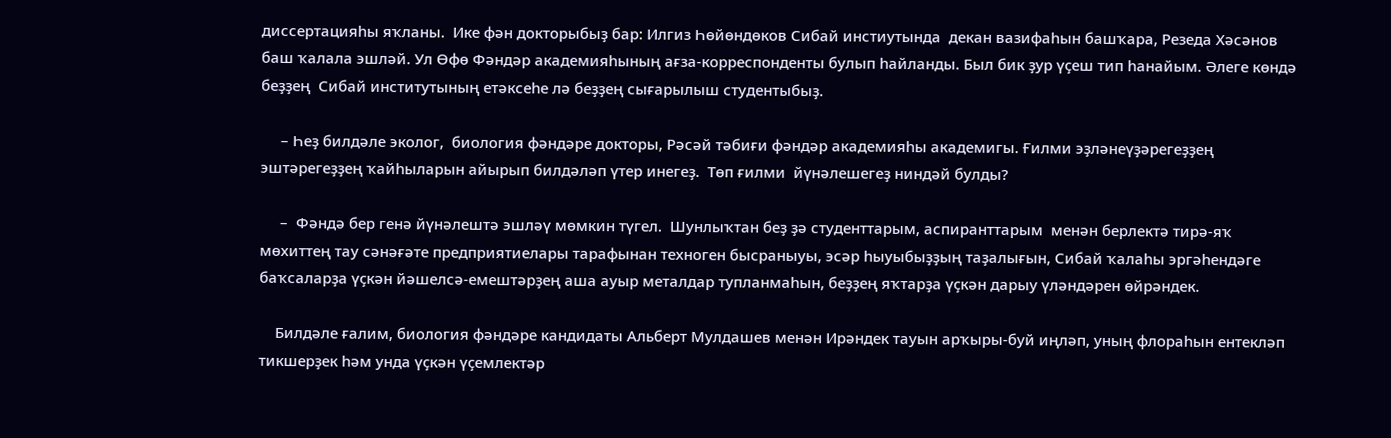диссертацияһы яҡланы.  Ике фән докторыбыҙ бар: Илгиз Һөйөндөков Сибай инстиутында  декан вазифаһын башҡара, Резеда Хәсәнов баш ҡалала эшләй. Ул Өфө Фәндәр академияһының ағза-корреспонденты булып һайланды. Был бик ҙур үҫеш тип һанайым. Әлеге көндә беҙҙең  Сибай институтының етәксеһе лә беҙҙең сығарылыш студентыбыҙ.

     – Һеҙ билдәле эколог,  биология фәндәре докторы, Рәсәй тәбиғи фәндәр академияһы академигы. Ғилми эҙләнеүҙәрегеҙҙең эштәрегеҙҙең ҡайһыларын айырып билдәләп үтер инегеҙ.  Төп ғилми  йүнәлешегеҙ ниндәй булды?

     –  Фәндә бер генә йүнәлештә эшләү мөмкин түгел.  Шунлыҡтан беҙ ҙә студенттарым, аспиранттарым  менән берлектә тирә-яҡ мөхиттең тау сәнәғәте предприятиелары тарафынан техноген бысраныуы, эсәр һыуыбыҙҙың таҙалығын, Сибай ҡалаһы эргәһендәге баҡсаларҙа үҫкән йәшелсә-емештәрҙең аша ауыр металдар тупланмаһын, беҙҙең яҡтарҙа үҫкән дарыу үләндәрен өйрәндек.

    Билдәле ғалим, биология фәндәре кандидаты Альберт Мулдашев менән Ирәндек тауын арҡыры-буй иңләп, уның флораһын ентекләп тикшерҙек һәм унда үҫкән үҫемлектәр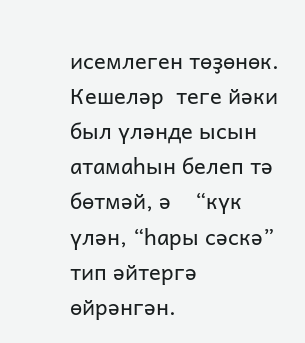исемлеген төҙөнөк.   Кешеләр  теге йәки был үләнде ысын атамаһын белеп тә бөтмәй, ә    “күк үлән, “һары сәскә” тип әйтергә өйрәнгән.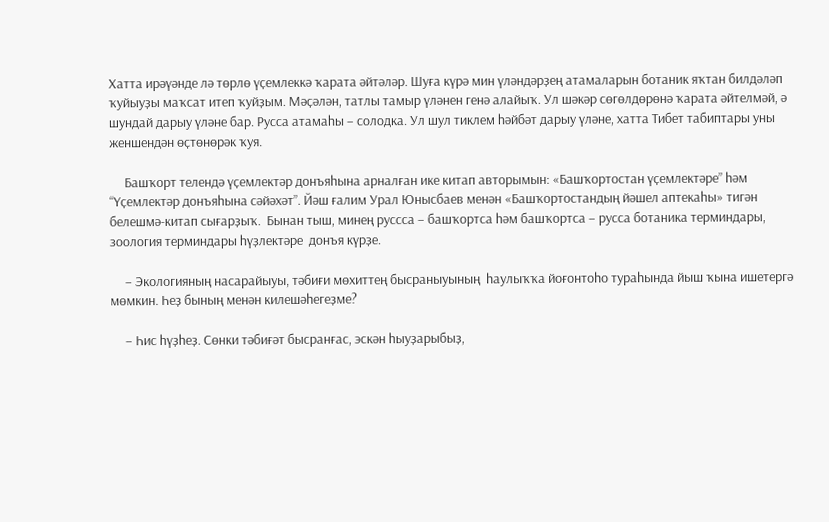Хатта ирәүәнде лә төрлө үҫемлеккә ҡарата әйтәләр. Шуға күрә мин үләндәрҙең атамаларын ботаник яҡтан билдәләп ҡуйыуҙы маҡсат итеп ҡуйҙым. Мәҫәлән, татлы тамыр үләнен генә алайыҡ. Ул шәкәр сөгөлдөрөнә ҡарата әйтелмәй, ә шундай дарыу үләне бар. Русса атамаһы – солодка. Ул шул тиклем һәйбәт дарыу үләне, хатта Тибет табиптары уны женшендән өҫтөнөрәк ҡуя.

     Башҡорт телендә үҫемлектәр донъяһына арналған ике китап авторымын: «Башҡортостан үҫемлектәре” һәм “Үҫемлектәр донъяһына сәйәхәт”. Йәш ғалим Урал Юнысбаев менән «Башҡортостандың йәшел аптекаһы» тигән белешмә-китап сығарҙыҡ.  Бынан тыш, минең руссса – башҡортса һәм башҡортса – русса ботаника терминдары, зоология терминдары һүҙлектәре  донъя күрҙе.

     – Экологияның насарайыуы, тәбиғи мөхиттең бысраныуының  һаулыҡҡа йоғонтоһо тураһында йыш ҡына ишетергә мөмкин. Һеҙ бының менән килешәһегеҙме?

     – Һис һүҙһеҙ. Сөнки тәбиғәт бысранғас, эскән һыуҙарыбыҙ,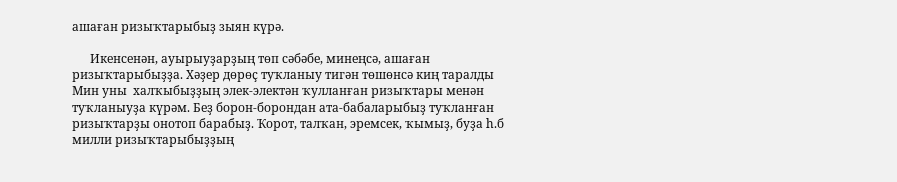ашаған ризыҡтарыбыҙ зыян күрә.

      Икенсенән, ауырыуҙарҙың төп сәбәбе, минеңсә, ашаған ризыҡтарыбыҙҙа. Хәҙер дөрөҫ туҡланыу тигән төшөнсә киң таралды Мин уны  халҡыбыҙҙың элек-электән ҡулланған ризыҡтары менән туҡланыуҙа күрәм. Беҙ борон-борондан ата-бабаларыбыҙ туҡланған ризыҡтарҙы онотоп барабыҙ. Ҡорот, талҡан, эремсек, ҡымыҙ, буҙа һ.б милли ризыҡтарыбыҙҙың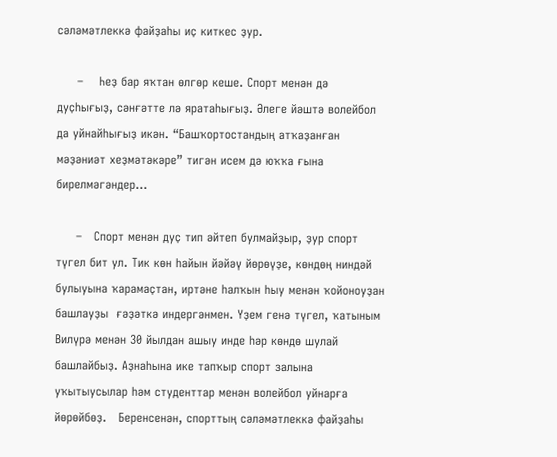сәләмәтлеккә файҙаһы иҫ киткес ҙур.

     –    Һеҙ бар яҡтан өлгөр кеше. Спорт менән дә дуҫһығыҙ, сәнғәтте лә яратаһығыҙ. Әлеге йәштә волейбол да уйнайһығыҙ икән. “Башҡортостандың атҡаҙанған мәҙәниәт хеҙмәтәкәре” тигән исем дә юҡҡа ғына бирелмәгәндер...

     –   Спорт менән дуҫ тип әйтеп булмайҙыр, ҙур спорт түгел бит ул. Тик көн һайын йәйәү йөрөүҙе, көндөң ниндәй булыуына ҡарамаҫтан, иртәне һалҡын һыу менән ҡойоноуҙан башлауҙы  ғәҙәткә индергәнмен. Үҙем генә түгел, ҡатыным Вилүрә менән 30 йылдан ашыу инде һәр көндө шулай башлайбыҙ. Аҙнаһына ике тапҡыр спорт залына уҡытыусылар һәм студенттар менән волейбол уйнарға йөрөйбөҙ.   Беренсенән, спорттың сәләмәтлеккә файҙаһы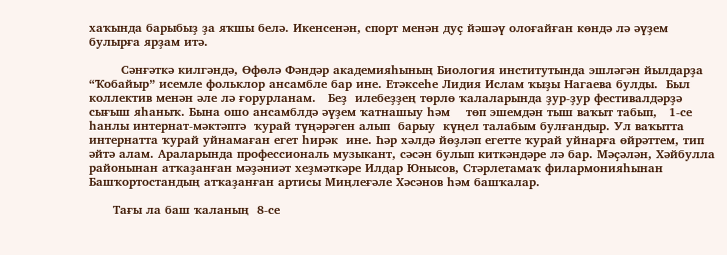хаҡында барыбыҙ ҙа яҡшы белә. Икенсенән, спорт менән дуҫ йәшәү олоғайған көндә лә әүҙем булырға ярҙам итә.

        Сәнғәткә килгәндә, Өфөлә Фәндәр академияһының Биология институтында эшләгән йылдарҙа “Ҡобайыр” исемле фольклор ансамбле бар ине. Етәксеһе Лидия Ислам ҡыҙы Нагаева булды.  Был коллектив менән әле лә ғорурланам.   Беҙ  илебеҙҙең төрлө ҡалаларында ҙур-ҙур фестивалдәрҙә сығыш яһаныҡ. Бына ошо ансамблдә әүҙем ҡатнашыу һәм    төп эшемдән тыш ваҡыт табып,   1-се һанлы интернат-мәктәптә  ҡурай түңәрәген алып  барыу  күңел талабым булғандыр. Ул ваҡытта интернатта ҡурай уйнамаған егет һирәк  ине. Һәр хәлдә йөҙләп егетте ҡурай уйнарға өйрәттем, тип әйтә алам. Араларында профессиональ музыкант, сәсән булып киткәндәре лә бар. Мәҫәлән, Хәйбулла районынан атҡаҙанған мәҙәниәт хеҙмәткәре Илдар Юнысов, Стәрлетамаҡ филармонияһынан Башҡортостандың атҡаҙанған артисы Миңлеғәле Хәсәнов һәм башҡалар.

      Тағы ла баш ҡаланың  8-се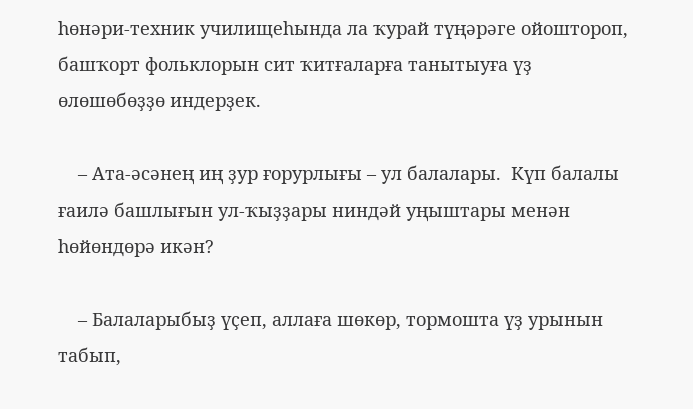һөнәри-техник училищеһында ла ҡурай түңәрәге ойоштороп,  башҡорт фольклорын сит ҡитғаларға танытыуға үҙ өлөшөбөҙҙө индерҙек.

    – Ата-әсәнең иң ҙур ғорурлығы – ул балалары.  Күп балалы ғаилә башлығын ул-ҡыҙҙары ниндәй уңыштары менән һөйөндөрә икән?

    – Балаларыбыҙ үҫеп, аллаға шөкөр, тормошта үҙ урынын табып,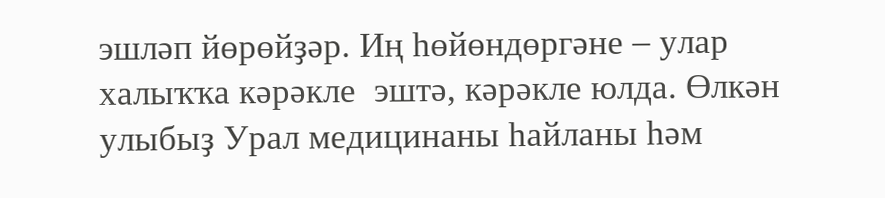эшләп йөрөйҙәр. Иң һөйөндөргәне – улар халыҡҡа кәрәкле  эштә, кәрәкле юлда. Өлкән улыбыҙ Урал медицинаны һайланы һәм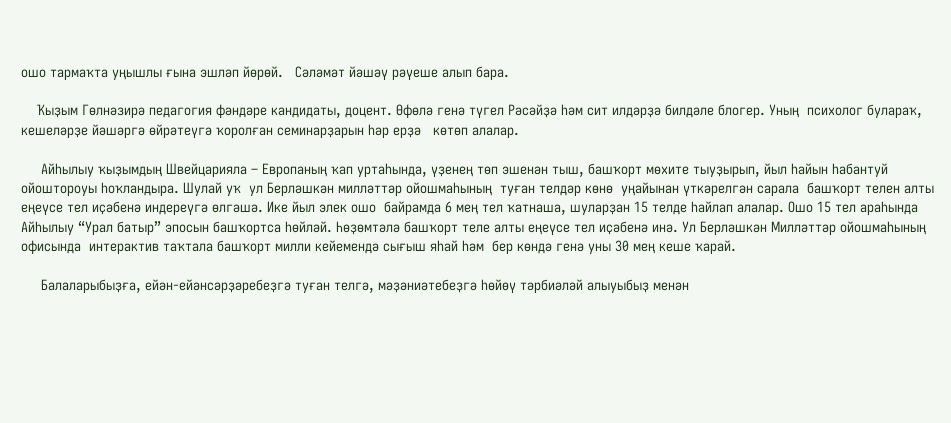ошо тармаҡта уңышлы ғына эшләп йөрөй.   Сәләмәт йәшәү рәүеше алып бара.

    Ҡыҙым Гөлнәзирә педагогия фәндәре кандидаты, доцент. Өфөлә генә түгел Рәсәйҙә һәм сит илдәрҙә билдәле блогер. Уның  психолог булараҡ, кешеләрҙе йәшәргә өйрәтеүгә ҡоролған семинарҙарын һәр ерҙә   көтөп алалар.

     Айһылыу ҡыҙымдың Швейцарияла – Европаның ҡап уртаһында, үҙенең төп эшенән тыш, башҡорт мөхите тыуҙырып, йыл һайын һабантуй ойоштороуы һоҡландыра. Шулай уҡ  ул Берләшкән милләттәр ойошмаһының  туған телдәр көнө  уңайынан үткәрелгән сарала  башҡорт телен алты еңеүсе тел иҫәбенә индереүгә өлгәшә. Ике йыл элек ошо  байрамда 6 мең тел ҡатнаша, шуларҙан 15 телде һайлап алалар. Ошо 15 тел араһында Айһылыу “Урал батыр” эпосын башҡортса һөйләй. Һөҙөмтәлә башҡорт теле алты еңеүсе тел иҫәбенә инә. Ул Берләшкән Милләттәр ойошмаһының  офисында  интерактив таҡтала башҡорт милли кейемендә сығыш яһай һәм  бер көндә генә уны 30 мең кеше ҡарай.

     Балаларыбыҙға, ейән-ейәнсәрҙәребеҙгә туған телгә, мәҙәниәтебеҙгә һөйөү тәрбиәләй алыуыбыҙ менән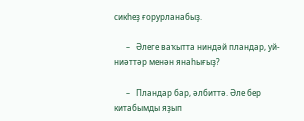сикһеҙ ғорурланабыҙ.

      –   Әлеге ваҡытта ниндәй пландар, уй-ниәттәр менән янаһығыҙ?

      –   Пландар бар, әлбиттә. Әле бер китабымды яҙып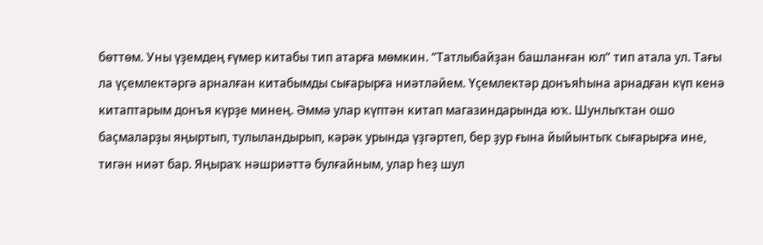бөттөм. Уны үҙемдең ғүмер китабы тип атарға мөмкин. “Татлыбайҙан башланған юл” тип атала ул. Тағы ла үҫемлектәргә арналған китабымды сығарырға ниәтләйем. Үҫемлектәр донъяһына арнадған күп кенә китаптарым донъя күрҙе минең. Әммә улар күптән китап магазиндарында юҡ. Шунлыҡтан ошо баҫмаларҙы яңыртып, тулыландырып, кәрәк урында үҙгәртеп, бер ҙур ғына йыйынтыҡ сығарырға ине, тигән ниәт бар. Яңыраҡ нәшриәттә булғайным, улар һеҙ шул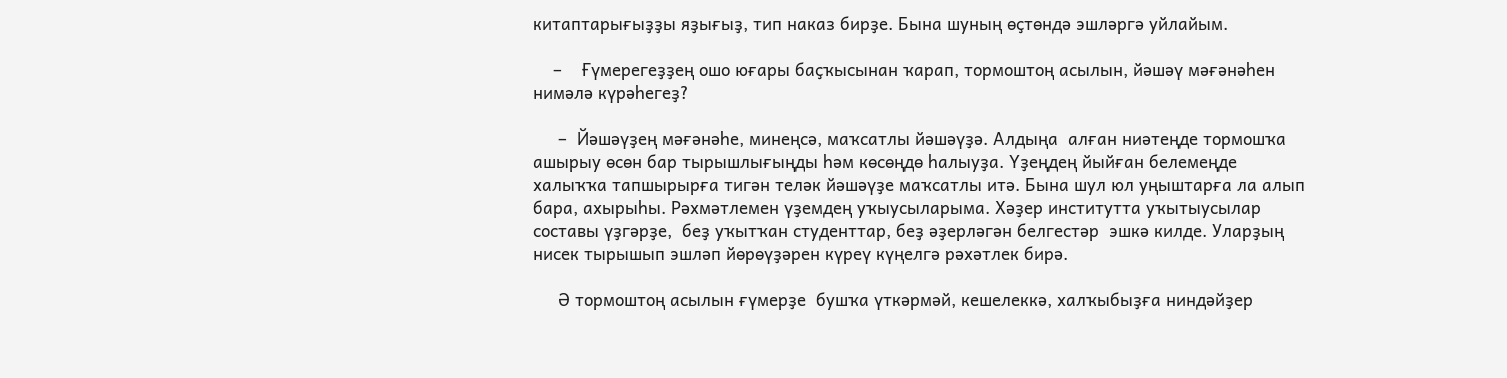китаптарығыҙҙы яҙығыҙ, тип наказ бирҙе. Бына шуның өҫтөндә эшләргә уйлайым.

    –    Ғүмерегеҙҙең ошо юғары баҫҡысынан ҡарап, тормоштоң асылын, йәшәү мәғәнәһен нимәлә күрәһегеҙ?

     –  Йәшәүҙең мәғәнәһе, минеңсә, маҡсатлы йәшәүҙә. Алдыңа  алған ниәтеңде тормошҡа ашырыу өсөн бар тырышлығыңды һәм көсөңдө һалыуҙа. Үҙеңдең йыйған белемеңде халыҡҡа тапшырырға тигән теләк йәшәүҙе маҡсатлы итә. Бына шул юл уңыштарға ла алып бара, ахырыһы. Рәхмәтлемен үҙемдең уҡыусыларыма. Хәҙер институтта уҡытыусылар составы үҙгәрҙе,  беҙ уҡытҡан студенттар, беҙ әҙерләгән белгестәр  эшкә килде. Уларҙың нисек тырышып эшләп йөрөүҙәрен күреү күңелгә рәхәтлек бирә.

     Ә тормоштоң асылын ғүмерҙе  бушҡа үткәрмәй, кешелеккә, халҡыбыҙға ниндәйҙер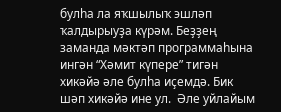булһа ла яҡшылыҡ эшләп ҡалдырыуҙа күрәм. Беҙҙең заманда мәктәп программаһына ингән “Хәмит күпере” тигән хикәйә әле булһа иҫемдә. Бик шәп хикәйә ине ул.  Әле уйлайым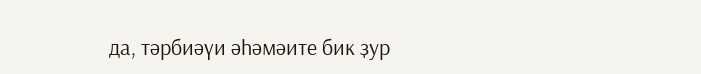да, тәрбиәүи әһәмәите бик ҙур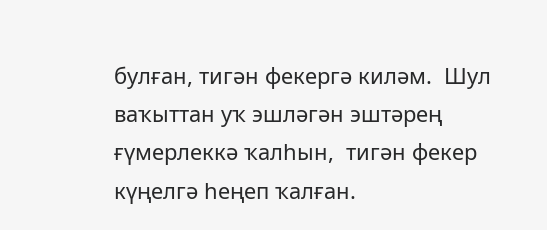булған, тигән фекергә киләм.  Шул ваҡыттан уҡ эшләгән эштәрең ғүмерлеккә ҡалһын,  тигән фекер күңелгә һеңеп ҡалған.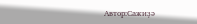Автор:Сажиҙә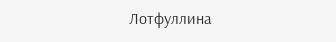Лотфуллина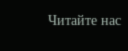Читайте нас